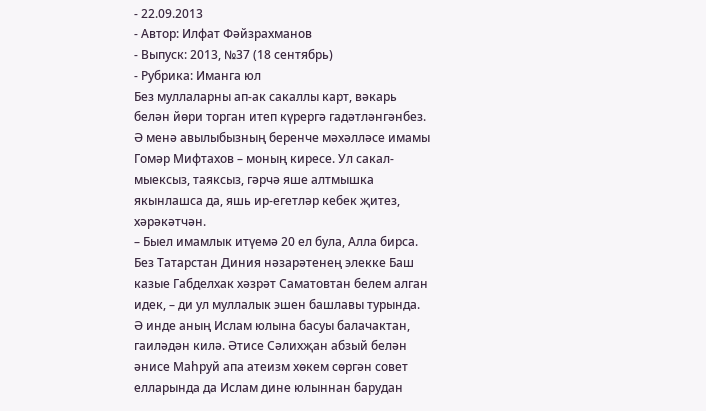- 22.09.2013
- Автор: Илфат Фәйзрахманов
- Выпуск: 2013, №37 (18 сентябрь)
- Рубрика: Иманга юл
Без муллаларны ап-ак сакаллы карт, вәкарь белән йөри торган итеп күрергә гадәтләнгәнбез. Ә менә авылыбызның беренче мәхәлләсе имамы Гомәр Мифтахов – моның киресе. Ул сакал-мыексыз, таяксыз, гәрчә яше алтмышка якынлашса да, яшь ир-егетләр кебек җитез, хәрәкәтчән.
– Быел имамлык итүемә 20 ел була, Алла бирса. Без Татарстан Диния нәзарәтенең элекке Баш казые Габделхак хәзрәт Саматовтан белем алган идек, – ди ул муллалык эшен башлавы турында.
Ә инде аның Ислам юлына басуы балачактан, гаиләдән килә. Әтисе Сәлихҗан абзый белән әнисе Маһруй апа атеизм хөкем сөргән совет елларында да Ислам дине юлыннан барудан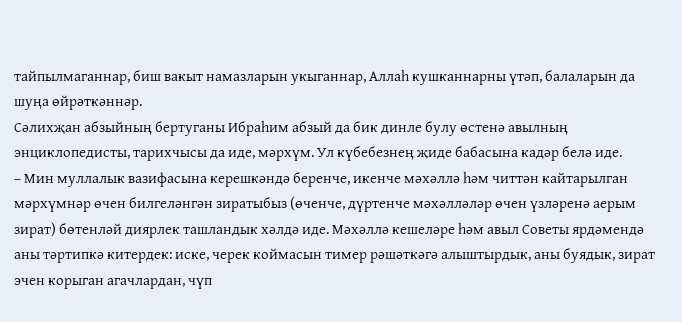тайпылмаганнар, биш вакыт намазларын укыганнар, Аллаһ кушканнарны үтәп, балаларын да шуңа өйрәткәннәр.
Сәлихҗан абзыйның бертуганы Ибраһим абзый да бик динле булу өстенә авылның энциклопедисты, тарихчысы да иде, мәрхүм. Ул күбебезнең җиде бабасына кадәр белә иде.
– Мин муллалык вазифасына керешкәндә беренче, икенче мәхәллә һәм читтән кайтарылган мәрхүмнәр өчен билгеләнгән зиратыбыз (өченче, дүртенче мәхәлләләр өчен үзләренә аерым зират) бөтенләй диярлек ташландык хәлдә иде. Мәхәллә кешеләре һәм авыл Советы ярдәмендә аны тәртипкә китердек: иске, черек коймасын тимер рәшәткәгә алыштырдык, аны буядык, зират эчен корыган агачлардан, чүп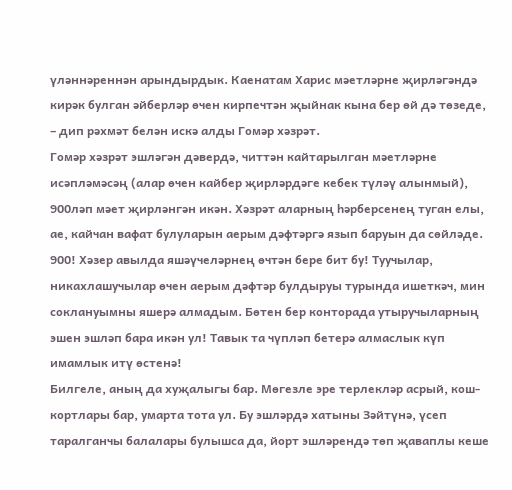үләннәреннән арындырдык. Каенатам Харис мәетләрне җирләгәндә кирәк булган әйберләр өчен кирпечтән җыйнак кына бер өй дә төзеде, – дип рәхмәт белән искә алды Гомәр хәзрәт.
Гомәр хәзрәт эшләгән дәвердә, читтән кайтарылган мәетләрне исәпләмәсәң (алар өчен кайбер җирләрдәге кебек түләү алынмый), 900ләп мәет җирләнгән икән. Хәзрәт аларның һәрберсенең туган елы, ае, кайчан вафат булуларын аерым дәфтәргә язып баруын да сөйләде. 900! Хәзер авылда яшәүчеләрнең өчтән бере бит бу! Туучылар, никахлашучылар өчен аерым дәфтәр булдыруы турында ишеткәч, мин соклануымны яшерә алмадым. Бөтен бер конторада утыручыларның эшен эшләп бара икән ул! Тавык та чүпләп бетерә алмаслык күп имамлык итү өстенә!
Билгеле, аның да хуҗалыгы бар. Мөгезле эре терлекләр асрый, кош-кортлары бар, умарта тота ул. Бу эшләрдә хатыны Зәйтүнә, үсеп таралганчы балалары булышса да, йорт эшләрендә төп җаваплы кеше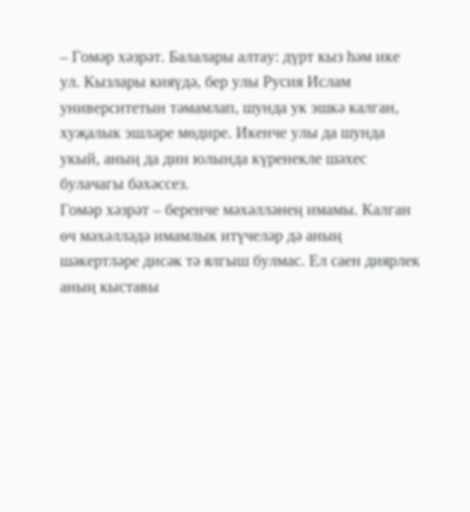– Гомәр хәзрәт. Балалары алтау: дүрт кыз һәм ике ул. Кызлары кияүдә, бер улы Русия Ислам университетын тәмамлап, шунда ук эшкә калган, хуҗалык эшләре мөдире. Икенче улы да шунда укый, аның да дин юлында күренекле шәхес булачагы бәхәссез.
Гомәр хәзрәт – беренче мәхәлләнең имамы. Калган өч мәхәлләдә имамлык итүчеләр дә аның шәкертләре дисәк тә ялгыш булмас. Ел саен диярлек аның кыставы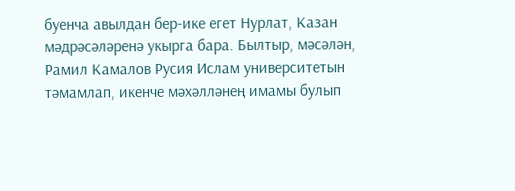буенча авылдан бер-ике егет Нурлат, Казан мәдрәсәләренә укырга бара. Былтыр, мәсәлән, Рамил Камалов Русия Ислам университетын тәмамлап, икенче мәхәлләнең имамы булып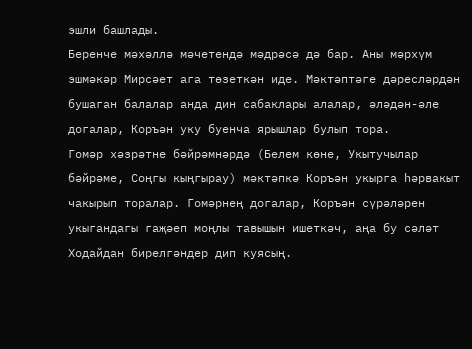эшли башлады.
Беренче мәхәллә мәчетендә мәдрәсә дә бар. Аны мәрхүм эшмәкәр Мирсәет ага төзеткән иде. Мәктәптәге дәресләрдән бушаган балалар анда дин сабаклары алалар, әләдән-әле догалар, Коръән уку буенча ярышлар булып тора.
Гомәр хәзрәтне бәйрәмнәрдә (Белем көне, Укытучылар бәйрәме, Соңгы кыңгырау) мәктәпкә Коръән укырга һәрвакыт чакырып торалар. Гомәрнең догалар, Коръән сүрәләрен укыгандагы гаҗәеп моңлы тавышын ишеткәч, аңа бу сәләт Ходайдан бирелгәндер дип куясың.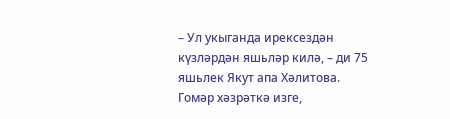– Ул укыганда ирексездән күзләрдән яшьләр килә, – ди 75 яшьлек Якут апа Хәлитова.
Гомәр хәзрәткә изге,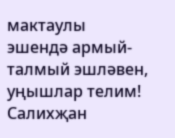мактаулы эшендә армый-талмый эшләвен, уңышлар телим!
Салихҗан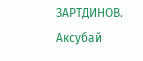ЗАРТДИНОВ.
Аксубай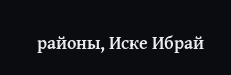районы, Иске Ибрай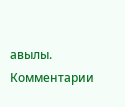авылы.
Комментарии